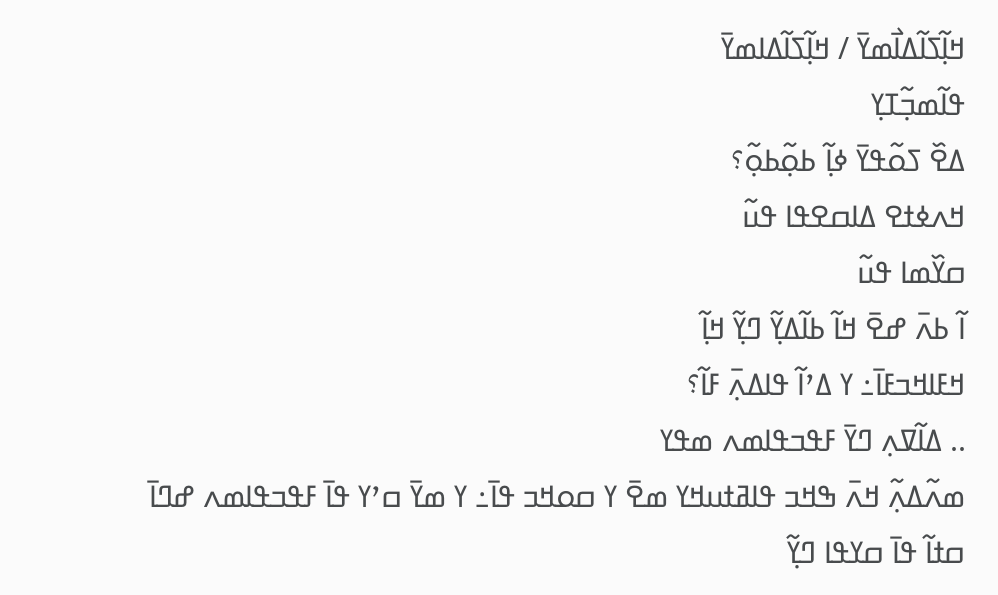ߞߊ߲߬ߖߊ߬ߡߊ߯ߘߌ߫ / ߞߊ߲߬ߖߊ߬ߡߊߘߌ߫
ߟߊ߬ߘߏ߲߬ߠߌ߲
ߡߐ߰ ߖߋ߬ߟߌ߫ ߦߊ߲߬ ߕߋ߲߬ߕߋ߲߬؟
ߞߍߦߙߐ ߡߊߛߐߟߊ ߟߎ߬
ߛߌ߰ߘߊ ߟߎ߬
ߊ߬ ߕߍ߫ ߝߐ߫ ߞߊ߬ ߕߊ߬ߡߌ߲߬ ߣߌ߲߬ ߞߊ߲߬
ߞߓߊߞߏߓߊ߫߸ ߌ ߡߴߊ߬ ߟߊߡߍ߲߫ ߓߊ߬؟
.. ߡߊ߬ߜߍ߲ ߣߌ߫ ߓߟߏߟߊߘߍ ߘߟߌ
ߘߍ߬ߡߍ߲߬ ߞߍ߫ ߒߞߏ ߟߊߥߙߎߞߌ ߘߐ߫ ߌ ߛߋߞߏ ߟߊ߫߸ ߌ ߘߌ߫ ߛߴߌ ߟߊ߫ ߓߟߏߟߊߘߍ ߝߣߊ߫ ߛߙߊ߬ ߟߊ߫ ߛߌߟߊ ߣߌ߲߬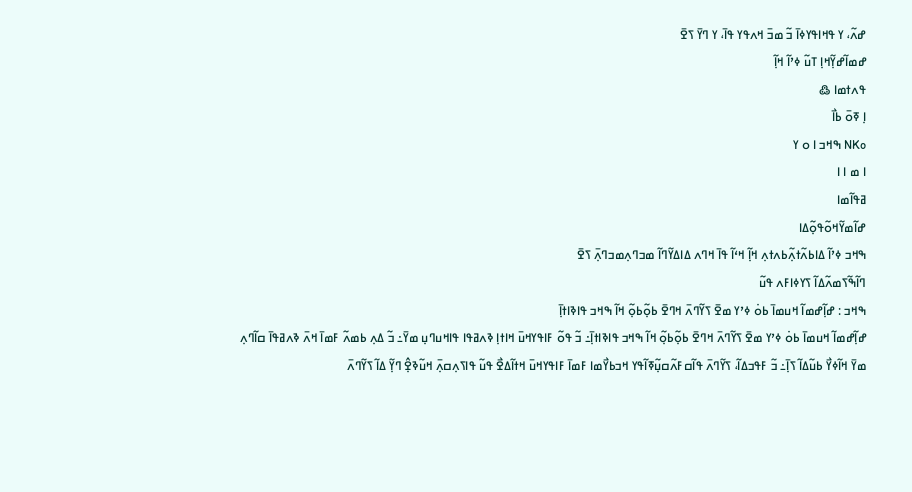ߝߍ߬، ߌ ߟߞߊߟߌߦߊ߫ ߏ߬ ߘߏ߫ ߞߍߟߌ ߟߊ߫، ߌ ߣߌ߫ ߖߐ߫
ߝߘߊ߬ߝߌ߲߬ߞߊ߲ ߠߎ߬ ߦߴߊ߬ ߞߊ߲߬
ߟߍߙߘߊ ߷
ߊ߲ ߧߋ߫ ߕߊ߯
NKo ߒߞߏ ߊ ߋ ߌ
ߊ ߘ ߊ ߊ
ߥߟߊ߬ߘߊ
ߝߊ߬ߘߌ߬ߞߋ߬ߟߋ߲߬ߡߊ
ߒߞߏ ߦߴߊ߬ ߡߊߕߍ߬ߙߍ߲߬ߕߍߙߍ߲ ߞߊ߲߬ ߞߵߊ߬ ߟߊ߫ ߞߣߍ ߡߊߡߌ߬ߣߊ߬ ߘߏߣߍ߲ߘߏߣߍ߲߫ ߖߐ߫
ߣߊ߬ߒ߬ߖߘߍ߬ߡߊ߬ ߖߌߦߊߓߍ ߟߎ߬
ߒߞߏ : ߝߊ߲߬ߝߘߊ߬ ߞߎߘߊ߫ ߕߋ߭ ߦߴߌ ߘߐ߫ ߖߌ߬ߣߍ߫ ߞߣߐ߫ ߕߋ߲߬ߕߋ߲߬ ߞߊ߬ ߒߞߏ ߟߊߢߊߙߊ߲߫
ߝߊ߲߬ߝߘߊ߬ ߞߎߘߊ߫ ߕߋ߭ ߦߴߌ ߘߐ߫ ߖߌ߬ߣߍ߫ ߞߣߐ߫ ߕߋ߲߬ߕߋ߲߬ ߞߊ߬ ߒߞߏ ߟߊߢߊߙߊ߲߫߸ ߏ߬ ߟߋ߬ ߓߊߟߌߞߎ߫ ߞߊߙߊ߲ ߢߍߥߟߊ ߟߊߞߎߣߎ߲ ߘߌ߫߸ ߏ߬ ߡߍ߲ ߕߘߍ߬ ߓߘߊ߫ ߞߍ߫ ߢߍߥߟߊ߫ ߛߊ߬ߣߍ߲ ߘߌ߫ ߞߊ߬ߦߌ߯ ߕߎ߬ߡߊ߬ ߖߊ߲߫߸ ߏ߬ ߓߟߏߡߊ߬، ߖߌ߬ߣߍ߫ ߟߊ߬ߛߓߍ߬ߛߎ߲߬ߧߊ߬ߟߌ ߞߏߕߌ߯ߘߊ ߓߘߊ߫ ߓߊߟߌߞߎ߫ ߞߙߊ߬ߡߐ߯ ߟߎ߬ ߟߊߖߍ߲ߛߍ߲߫ ߞߎ߬ߢߐ߲߮ ߣߌ߲߬ ߡߊ߬ ߖߌ߬ߣߍ߫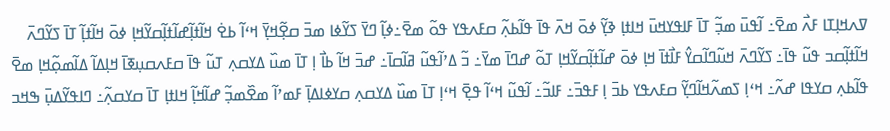ߜߍߞߊ߲ߠߊ ߓߍ߯ ߘߐ߫߸ ߊ߬ߟߎ߫ ߘߏ߲߬ ߠߊ߫ ߓߊߟߌߞߎ߫ ߞߊߙߊ߲ ߢߌ߲߬ ߦߋ߫ ߞߍ߫ ߟߊ߫ ߟߊ߬ߕߍ߲߬ ߛߓߍߟߌ ߟߋ߬ ߘߐ߫߸ߦߊ߲߬ ߣߌ߫ ߖߌ߬ߦߊ ߘߏ߫ ߛߐ߲߬ߞߌ߲߫ ߞߵߊ߬ ߕߐ߭ ߞߊ߬ߙߊ߲߬ߝߊ߬ߙߊ߲߬ߛߌ߬ߞߊ߲ ߦߋ߫ ߞߊ߬ߙߊ߲߬ ߠߊ߫ ߖߌ߬ߣߍ߫ ߞߊ߬ߙߊ߲߬ߛߏ ߟߎ߬ ߟߊ߫߸ ߖߌ߬ߣߍ߫ ߞߎ߬ߣߊ߬ߛߌ߮ ߓߊ߯ߙߊ߫ ߞߊ߲ ߦߋ߫ ߝߊ߬ߙߊ߲߬ߛߌ߬ߞߊ߲ ߠߋ߬ ߝߣߊ߫ ߘߌ߫߸ ߏ߬ ߡߴߊ߬ߟߎ߬ ߥߊ߬ߛߊ߫߸ ߝߏ߫ ߞߊ߬ ߕߊ߯ ߊ߲ ߠߊ߫ ߘߎ߰ ߡߌߛߍ߲ ߠߎ߬ ߟߊ߫ ߛߓߍߛߎ߲ߧߊ߫ ߞߊ߲ߡߊ߬ ߡߊ߬ߘߋ߲߬ߞߊ߲ ߘߐ߫ ߟߊ߬ߕߍ߲ ߛߌߟߊ ߝߍ߬߸ ߞߵߊ߲ ߖߘߍ߬ߞߊ߬ߣߌ߲߬ ߛߓߍߟߌ ߕߏ߫ ߊ߲ ߓߟߏ߫߸ ߓߊߏ߬߸ ߊ߬ߟߎ߬ ߞߵߊ߬ ߟߐ߲߫ ߞߵߊ߲ ߠߊ߫ ߘߎ߰ ߡߌߛߍ߲ ߛߌߦߊߡߊ߲߫ ߓߘߴߊ߬ ߘߐ߰ߘߏ߲߬ ߝߊ߬ߞߊ߲߬ ߞߊߙߊ߲ ߠߊ߫ ߛߌߛߍ߲߬߸ ߣߊߟߌ߬ߡߎ߲߫ ߒߞߏ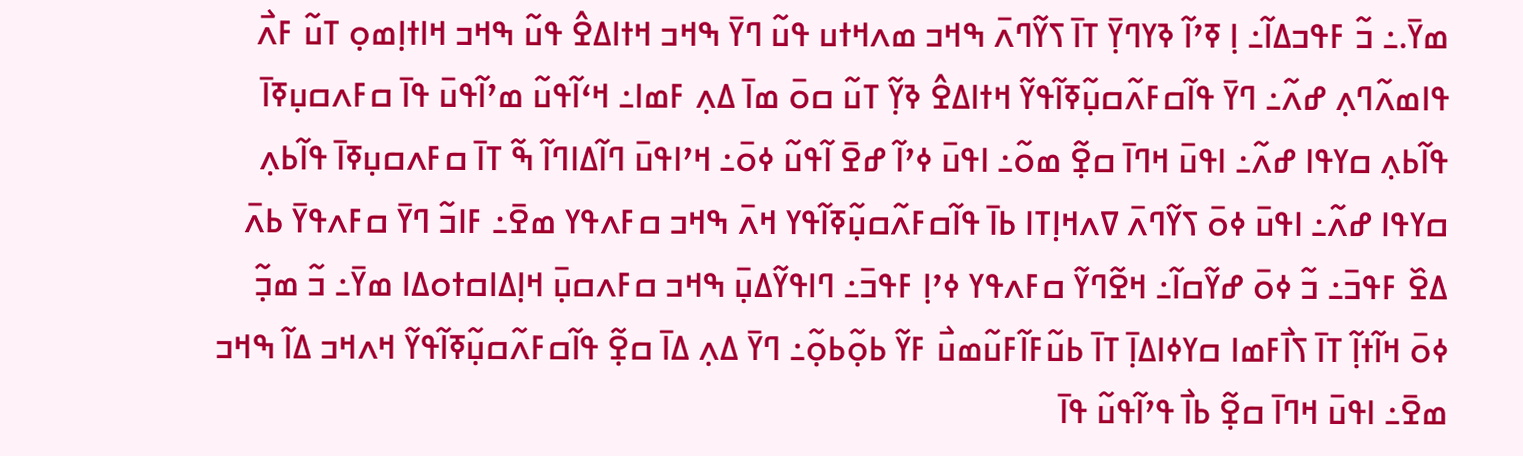ߘߌ߫.߸ ߏ߬ ߓߟߏߡߊ߬߸ ߊ߲ ߧߴߊ߬ ߢߌߣߌ߲߫ ߠߊ߫ ߖߌ߬ߣߍ߫ ߒߞߏ ߘߍߞߙߎ ߟߎ߬ ߣߌ߫ ߒߞߏ ߞߙߊߡߐ߮ ߟߎ߬ ߒߞߏ ߞߊߙߊ߲ߘߋ߲ ߠߎ߬ ߓߍ߯ ߟߊߘߍ߬ߣߍ߲ ߝߍ߬߸ ߣߌ߫ ߟߊ߬ߛߓߍ߬ߛߎ߲߬ߧߊ߬ߟߌ߬ ߞߙߊߡߐ߮ ߢߌ߲߬ ߠߎ߬ ߛߋ߫ ߘߊ߫ ߡߍ߲ ߓߘߊ߸ ߞߵߊ߬ߟߎ߬ ߘߴߊ߬ߟߎ߫ ߟߊ߫ ߛߓߍߛߎ߲ߧߊ߫ ߟߊ߬ߕߍ߲ ߛߌߟߊ ߝߍ߬߸ ߊߟߎ߫ ߞߣߊ߫ ߛߐ߲߬ ߘߋ߬߸ ߊߟߎ߫ ߦߴߊ߬ ߝߐ߫ ߊ߬ߟߎ߬ ߦߋ߫߸ ߞߴߊߟߎ߫ ߣߊ߬ߡߊߣߊ߬ ߒ߬ ߠߊ߫ ߛߓߍߛߎ߲ߧߊ߫ ߟߊ߬ߕߍ߲ ߛߌߟߊ ߝߍ߬߸ ߊߟߎ߫ ߦߋ߫ ߖߌ߬ߣߍ߫ ߜߍߞߊ߲ߠߊ ߕߊ߫ ߟߊ߬ߛߓߍ߬ߛߎ߲߬ߧߊ߬ߟߌ ߞߍ߫ ߒߞߏ ߛߓߍߟߌ ߘߐ߫߸ ߓߊߏ߬ ߣߌ߫ ߛߓߍߟߌ߫ ߕߍ߫ ߡߐ߰ ߓߟߏ߫߸ ߏ߬ ߦߋ߫ ߝߌ߬ߛߊ߬߸ ߞߐ߬ߣߌ߬ ߛߓߍߟߌ ߦߴߊ߲ ߓߟߏ߫߸ ߣߊߟߌ߬ߡߎ߲߫ ߒߞߏ ߛߓߍߛߎ߲߫ ߞߊ߲ߡߊߛߙߋߡߊ ߘߌ߫߸ ߏ߬ ߘߏ߲߬ ߦߋ߫ ߞߊ߬ߙߊ߲߬ ߠߊ߫ ߖߊ߯ߓߘߊ ߛߌߦߊߡߊ߲߫ ߠߊ߫ ߕߎ߬ߓߊ߬ߓߎ߬ߘߎ߯ ߓߌ߬ ߕߋ߲߬ߕߋ߲߬߸ ߣߌ߫ ߡߍ߲ ߡߊ߫ ߛߐ߲߬ ߟߊ߬ߛߓߍ߬ߛߎ߲߬ߧߊ߬ߟߌ߬ ߞߍߞߏ ߡߊ߬ ߒߞߏ ߘߐ߫߸ ߊߟߎ߫ ߞߣߊ߫ ߛߐ߲߬ ߕߊ߯ ߟߴߊ߬ߟߎ߬ ߟߊ߫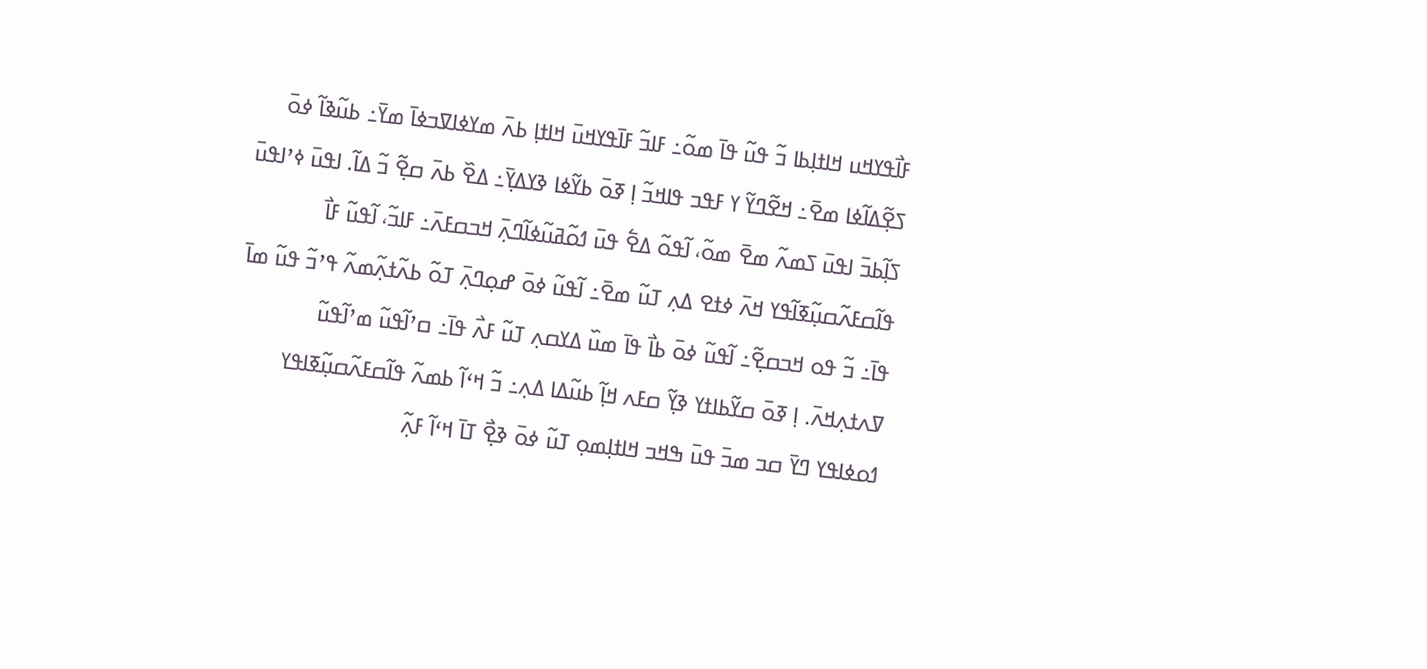ߓߊ߯ߟߌߞߎ ߞߊߙߊ߲ߕߊ ߏ߬ ߟߎ߬ ߟߊ߫ ߘߋ߬߸ ߓߊߏ߬ ߓߊ߫ߟߌߞߎ߫ ߞߊߙߊ߲ ߕߍ߫ ߘߌߦߊߜߏߦߊ߫ ߘߌ߫߸ ߕߎ߬ߢߊ߬ ߦߋ߫ ߖߐ߲߬ߡߊ߬ߦߊ ߘߐ߫߸ ߞߐ߬ߣߌ߬ ߌ ߓߟߏ ߟߊߞߏ߬ ߊ߲ ߧߋ߫ ߕߌ߬ߦߊ ߢߌߡߌ߲߫߸ ߡߐ߰ ߕߍ߫ ߛߐ߲߬ ߏ߬ ߡߊ߬. ߊߟߎ߫ ߦߴߊߟߎ߫ ߖߊ߲߬ߕߏ߫ ߊߟߎ߫ ߖߘߍ߬ ߘߐ߫ ߘߋ߬، ߊ߬ߟߋ߬ ߡߐ߱ ߟߎ߫ ߗߋ߬ߥߎ߬ߦߊ߬ߣߍ߲߫ ߞߏߛߓߍ߫߸ ߓߊߏ߬، ߊ߬ߟߎ߬ ߓߊ߯ ߟߊ߬ߛߓߍ߬ߛߎ߲߬ߧߊ߬ߟߌ ߞߍ߫ ߦߙߐ ߡߍ߲ ߠߎ߬ ߘߐ߫߸ ߊ߬ߟߎ߬ ߦߋ߫ ߝߋ߲ߣߍ߲߫ ߠߋ߬ ߕߍ߬ߙߍ߲߬ߘߍ߬ ߟߴߏ߬ ߟߎ߬ ߘߊ߫ ߟߊ߫߸ ߏ߬ ߟߋ ߞߏߛߐ߲߬߸ ߊ߬ߟߎ߬ ߦߋ߫ ߕߊ߯ ߟߊ߫ ߘߎ߰ ߡߌߛߍ߲ ߠߎ߬ ߓߍ߯ ߟߊ߫߸ ߛߴߊ߬ߟߎ߬ ߘߴߊ߬ߟߎ߬ ߜߍߙߍ߲ߞߍ߫. ߊ߲ ߧߋ߫ ߛߌ߬ߕߊߙߌ ߢߌ߲߬ ߛߓߍ ߞߊ߲߬ ߕߎ߬ߡߊ ߡߍ߲߸ ߏ߬ ߞߵߊ߬ ߕߘߍ߬ ߟߊ߬ߛߓߍ߬ߛߎ߲߬ߧߊߟߌ ߗߋߦߊߟߌ ߣߌ߫ ߛߏ ߘߏ߫ ߟߎ߫ ߒߞߏ ߞߊߙߊ߲ߘߋ߲ ߠߎ߬ ߦߋ߫ ߢߐ߲߯ ߠߊ߫ ߞߵߊ߬ ߓߍ߲߬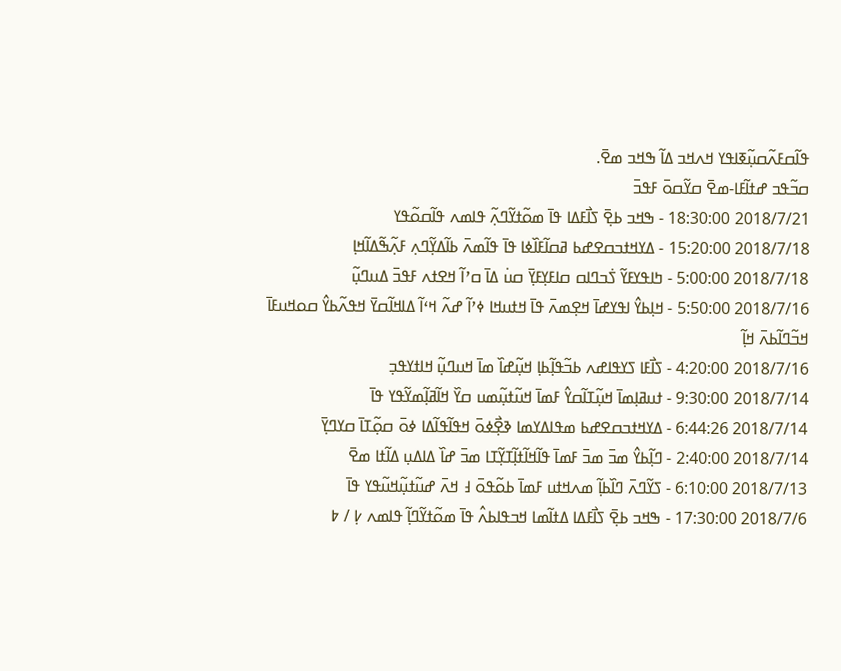ߟߊ߬ߛߓߍ߬ߛߎ߲߬ߧߊߟߌ ߞߍߞߏ ߡߊ߬ ߒߞߏ ߘߐ߫.
ߛߏ߬ߟߏ ߝߙߊ߬ߓߊ-ߘߐ߫ ߛߌ߬ߛߋ߫ ߓߟߏ߫
2018/7/21 18:30:00 - ߒߞߏ ߕߐ߲߫ ߖߊ߯ߓߡߊ ߟߊ߫ ߘߋ߬ߙߌ߬ߣߍ߲߬ ߟߊߘߍ ߟߊ߬ߛߋ߬ߟߌ
2018/7/18 15:20:00 - ߡߌߞߙߏߛߐߝߕ ߥߛߊ߬ߓߊ߰ߦߊ ߟߊ߫ ߟߊ߬ߘߍ߫ ߕߊ߬ߡߌ߲߬ߣߍ߲ ߓߍ߲߬ߒ߬ߡߊ߬ߞߊ߲
2018/7/18 5:00:00 - ߤߊߟߌߓߌ߬ ߖ߭ߏߣߊߛ ߛߊߓߌ߲ߓߌ߲߫ ߛߎ߭ ߡߊ߫ ߛߴߊ߬ ߞߐߙߍ ߓߟߏ߫ ߡߎߣߎ߲߬
2018/7/16 5:50:00 - ߞߊ߲ߕߌ߮ ߊߟߌߝߊ߫ ߞߐ߲ߘߍ߫ ߟߊ߫ ߞߙߎߞߊ ߦߴߊ߬ ߝߍ߬ ߞߵߊ߬ ߡߊߞߊ߬ߛߌ߫ ߞߟߍ߬ߕߌ߮ ߛߋߞߎߓߊ߫ ߞߏ߬ߣߊ߬ߕߍ߫ ߞߊ߲߬
2018/7/16 4:20:00 - ߖߊ߯ߓߊ ߖߌߟߊߝߍ ߕߏ߬ߟߊ߲߬ߕߊ߲ ߞߎ߲߬ߝߊ߰ ߘߊ߫ ߞߎߣߎ߲߬ ߞߊߙߌߟߏ߲
2018/7/14 9:30:00 - ߙߎߥߊ߲ߘߊ߫ ߞߎ߲߬ߠߊ߬ߛߌ߮ ߓߘߊ߫ ߞߎ߬ߙߎ߲߬ߘߎ ߛߌ߰ ߞߊ߬ߥߊ߲߬ߘߌ߬ߟߌ ߟߊ߫
2018/7/14 6:44:26 - ߡߌߞߙߏߛߐߝߕ ߘߟߊߡߌߘߊ ߢߐ߲߯ߦߋ߫ ߞߟߊ߬ߟߊ߬ߡߊ ߦߋ߫ ߛߋ߲߬ߠߊ߫ ߛߌߣߌ߲߫
2018/7/14 2:40:00 - ߣߊ߲߬ߕߌ߮ ߘߏ߫ ߘߏ߫ ߓߘߊ߫ ߟߊ߬ߞߊ߬ߙߊ߲߬ߠߌ߲߬ߠߊ ߘߏ߫ ߝߊ߰ ߡߊߡߎ߲ ߡߊ߬ߙߊ ߘߐ߫
2018/7/13 6:10:00 - ߖߌ߬ߣߍ߫ ߣߊ߰ߕߊ߲߬ ߘߍߞߙߎ ߓߘߊ߫ ߕߋ߬ߟߋ߫ ߃ ߞߍ߫ ߝߎ߬ߙߎ߲߬ߞߎ߬ߟߌ ߟߊ߫
2018/7/6 17:30:00 - ߒߞߏ ߕߐ߲߫ ߖߊ߯ߓߡߊ ߡߙߊ߬ߘߊ ߞߏߟߊߕߍ߮ ߟߊ߫ ߘߋ߬ߙߌ߬ߣߊ߲߬ ߟߊߘߍ ߇߲ / ߈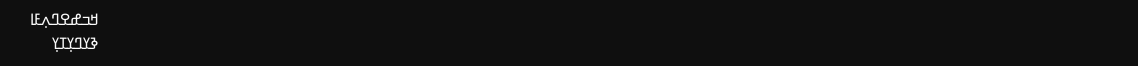ߞߏߝߐߣߍ߲ߓߊ
ߢߌߣߌ߲ߠߌ߲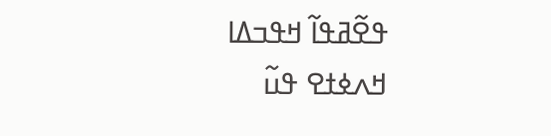ߟߐ߬ߥߟߊ߬ ߞߟߏߡߊ
ߞߍߦߙߐ ߟߎ߬